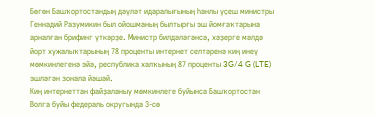Бөгөн Башҡортостандың дәүләт идаралығының һанлы үҫеш министры Геннадий Разумикин был ойошманың былтырғы эш йомғаҡтарына арналған брифинг үткәрҙе. Министр билдәләгәнсә, хәҙерге мәлдә йорт хужалыҡтарының 78 проценты интернет селтәренә киң инеү мөмкинлегенә эйә, республика халҡының 87 проценты 3G/4 G (LTE) эшләгән зонала йәшәй.
Киң интернеттан файҙаланыу мөмкинлеге буйынса Башҡортостан Волга буйы федераль округында 3-сө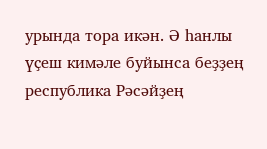урында тора икән. Ә һанлы үҫеш кимәле буйынса беҙҙең республика Рәсәйҙең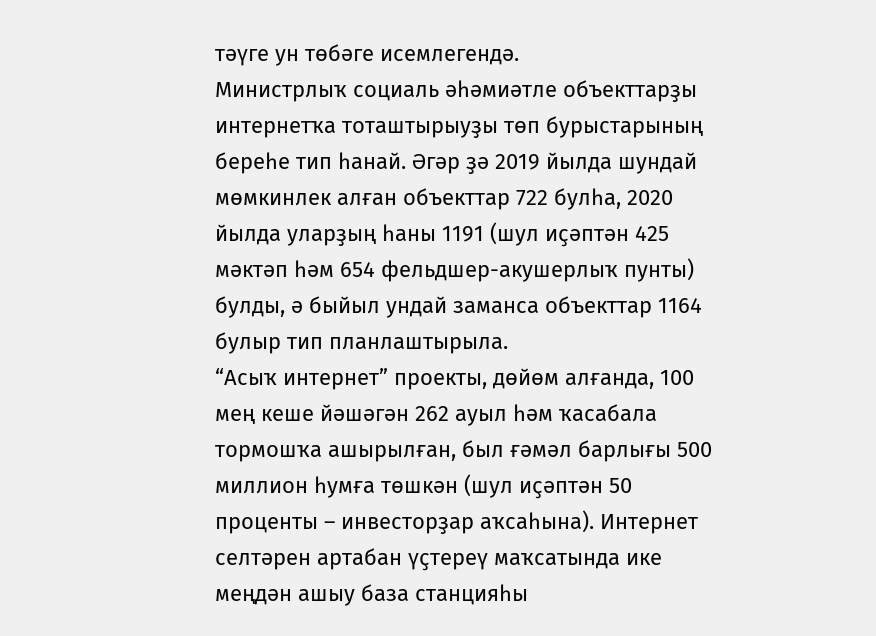тәүге ун төбәге исемлегендә.
Министрлыҡ социаль әһәмиәтле объекттарҙы интернетҡа тоташтырыуҙы төп бурыстарының береһе тип һанай. Әгәр ҙә 2019 йылда шундай мөмкинлек алған объекттар 722 булһа, 2020 йылда уларҙың һаны 1191 (шул иҫәптән 425 мәктәп һәм 654 фельдшер-акушерлыҡ пунты) булды, ә быйыл ундай заманса объекттар 1164 булыр тип планлаштырыла.
“Асыҡ интернет” проекты, дөйөм алғанда, 100 мең кеше йәшәгән 262 ауыл һәм ҡасабала тормошҡа ашырылған, был ғәмәл барлығы 500 миллион һумға төшкән (шул иҫәптән 50 проценты – инвесторҙар аҡсаһына). Интернет селтәрен артабан үҫтереү маҡсатында ике меңдән ашыу база станцияһы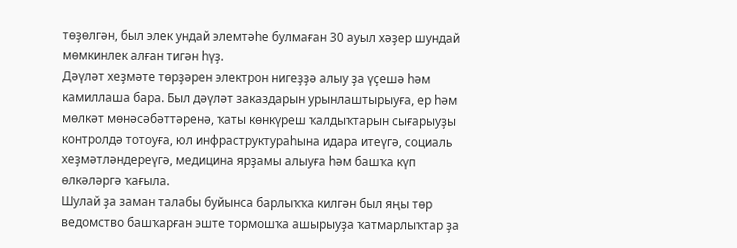төҙөлгән, был элек ундай элемтәһе булмаған 30 ауыл хәҙер шундай мөмкинлек алған тигән һүҙ.
Дәүләт хеҙмәте төрҙәрен электрон нигеҙҙә алыу ҙа үҫешә һәм камиллаша бара. Был дәүләт заказдарын урынлаштырыуға, ер һәм мөлкәт мөнәсәбәттәренә, ҡаты көнкүреш ҡалдыҡтарын сығарыуҙы контролдә тотоуға, юл инфраструктураһына идара итеүгә, социаль хеҙмәтләндереүгә, медицина ярҙамы алыуға һәм башҡа күп өлкәләргә ҡағыла.
Шулай ҙа заман талабы буйынса барлыҡҡа килгән был яңы төр ведомство башҡарған эште тормошҡа ашырыуҙа ҡатмарлыҡтар ҙа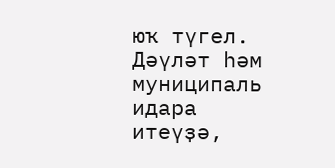юҡ түгел. Дәүләт һәм муниципаль идара итеүҙә,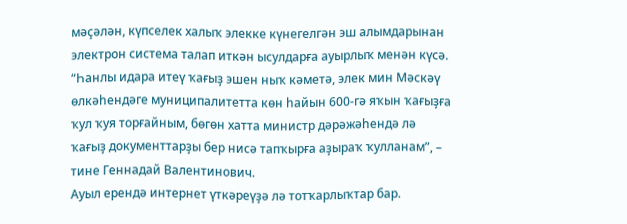мәҫәлән, күпселек халыҡ элекке күнегелгән эш алымдарынан электрон система талап иткән ысулдарға ауырлыҡ менән күсә.
“Һанлы идара итеү ҡағыҙ эшен ныҡ кәметә, элек мин Мәскәү өлкәһендәге муниципалитетта көн һайын 600-гә яҡын ҡағыҙға ҡул ҡуя торғайным, бөгөн хатта министр дәрәжәһендә лә ҡағыҙ документтарҙы бер нисә тапҡырға аҙыраҡ ҡулланам”, – тине Геннадай Валентинович.
Ауыл ерендә интернет үткәреүҙә лә тотҡарлыҡтар бар.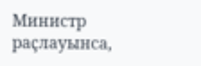Министр раҫлауынса,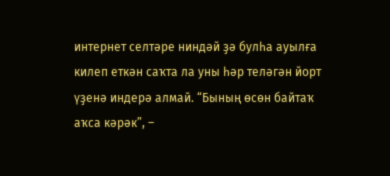интернет селтәре ниндәй ҙә булһа ауылға килеп еткән саҡта ла уны һәр теләгән йорт үҙенә индерә алмай. “Бының өсөн байтаҡ аҡса кәрәк”, –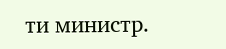ти министр.